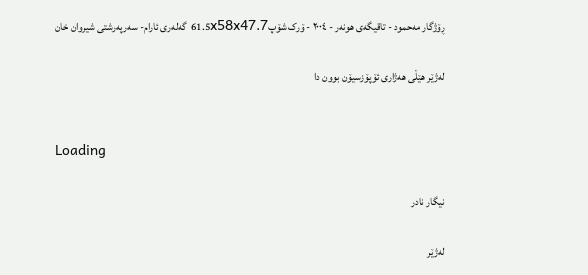ڕۆژگار مەحمود - تاقیگەی هونەر - ٢٠٠٤ - ۆرک شۆپ61.5x58x47.7 گەلەری ئارام- سەرپەرشتی شیروان خان

لەژێر هێڵی هەژاری ئۆپۆزسيۆن بوون دا


Loading

نیگار نادر

لەژێر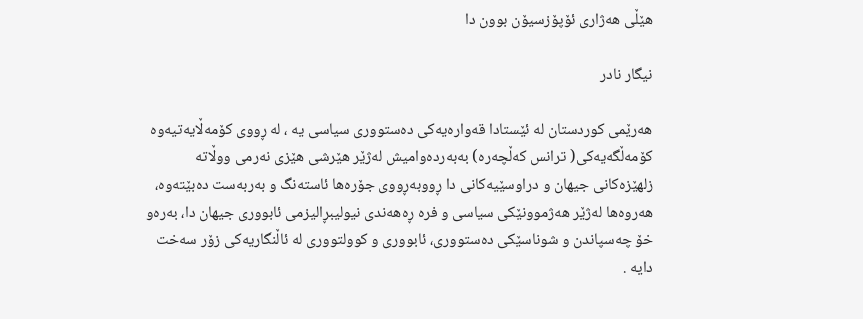هێڵی هەژاری ئۆپۆزسيۆن بوون دا

نیگار نادر

هەرێمی کوردستان لە ئێستادا قەوارەیەکی دەستووری سیاسی یە ، لە ڕووی کۆمەڵایەتیەوە  کۆمەڵگەیەکی( ترانس کەڵچەرە) بەبەردەوامیش لەژێر هێرشی هێزی نەرمی ووڵاتە زلهێزەکانی جیهان و دراوسێیەکانی دا ڕووبەڕووی جۆرەها ئاستەنگ و بەربەست دەبێتەوە، هەروەها لەژێر هەژموونێکی سیاسی و فرە ڕەهەندی نیولیبڕالیزمی ئابووری جیهان دا، بەرەو خۆ چەسپاندن و شوناسێکی دەستووری، ئابووری و کوولتووری لە ئاڵنگاریەکی زۆر سەخت دایە .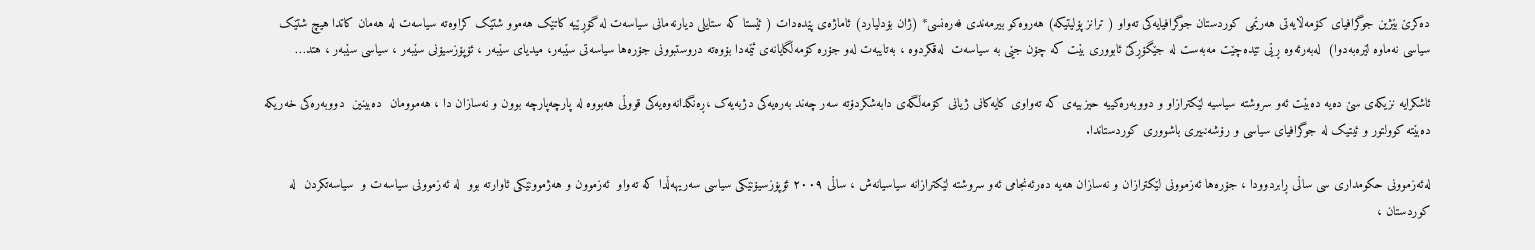دەکرێ بێژین جوگرافیای کۆمەڵایەتی هەرێمی کوردستان جوگرافیایەکی تەواو ( ترانز پۆلیتیکە) هەروەکو بیرمەندی فەرەنسی* (ژان بۆدلیارد) ئاماژەی پێدەدات ( ئێستا کە ستایلی دیارنەمانی سیاسەت لە گۆڕێیە کاتێک هەموو شتێک کراوەتە سیاسەت لە هەمان کاتدا هیچ شتێک سیاسی نەماوە لێرەبەدوا)  لەبەرئەوە ڕێی تێدەچێت مەبەست لە جێگۆڕکێ ئابووری بێت کە چۆن جێی بە سیاسەت  لەقکردوە ، بەتایبەت لەو جۆرە کۆمەڵگایانەی ئێمەدا بۆوەتە دروستبوونی جۆرەها سیاسەتی سێبەر، میدیای سێبەر ، ئۆپۆزسیۆنی سێبەر ، سیاسی سێبەر ، هتد…

ئاشکرایە نزیکەی سێ دەیە دەبێت ئەو سروشتە سیاسیە لێکترازاو و دووبەرەکییە حیزبیەی کە تەواوی کایەکانی ژیانی کۆمەڵگەی دابەشکردۆتە سەر چەند بەرەیەکی دژبەیەک ،ڕەنگدانەوەیەکی قووڵی هەبووە لە پارچەپارچە بوون و نەسازان دا ، هەموومان  دەبینین  دووبەرەکی خەریکە دەبێتە کوولتور و ئیتیک لە جوگرافیای سیاسی و رۆشەنبیری باشووری کوردستاندا.

لەئەزموونی حکومداری سی ساڵی ڕابردوودا ، جۆرەها ئەزموونی لێکترازان و نەسازان هەیە دەرئەنجامی ئەو سروشتە لێکترازانە سیاسیانەش ، ساڵی ٢٠٠٩ ئۆپۆزسیۆنێکی سیاسی سەریهەڵدا کە تەواو  ئەزموون و هەژموونێکی ئاوارتە بوو  لە ئەزموونی سیاسەت و  سیاسەتکردن  لە کوردستان ،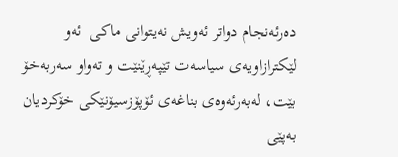دەرئەنجام دواتر ئەویش نەیتوانی ماکی  ئەو لێکترازاویەی سیاسەت تێپەڕێنێت و تەواو سەربەخۆ بێت، لەبەرئەوەی بناغەی ئۆپۆزسیۆنێکی خۆکردیان بەپێی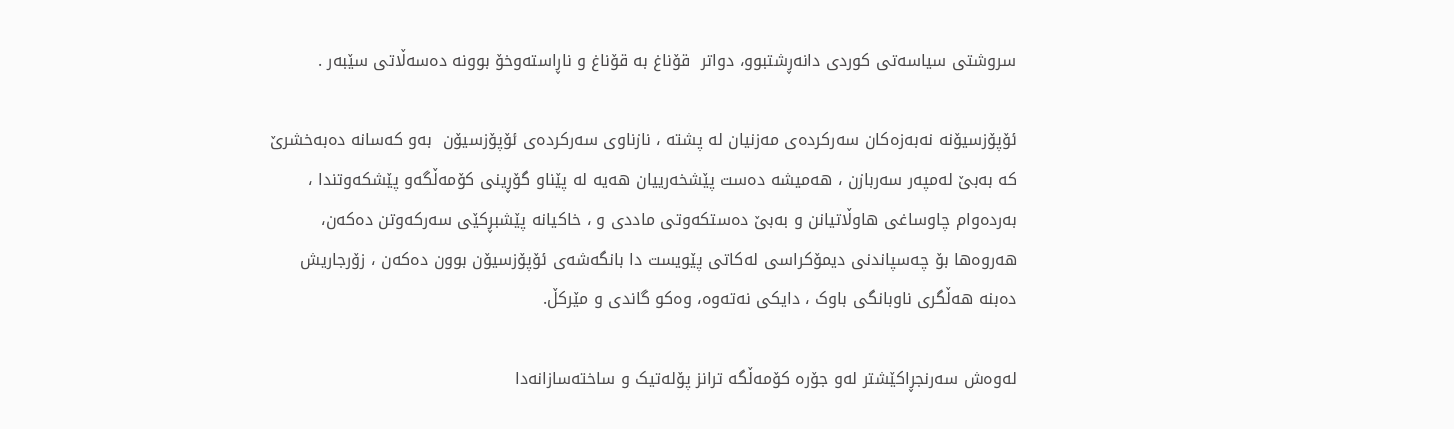سروشتی سیاسەتی کوردی دانەڕشتبوو، دواتر  قۆناغ بە قۆناغ و ناڕاستەوخۆ بوونە دەسەڵاتی سێبەر .

ئۆپۆزسیۆنە نەبەزەکان سەرکردەی مەزنیان لە پشتە ، نازناوی سەرکردەی ئۆپۆزسیۆن  بەو کەسانە دەبەخشرێ کە بەبێ لەمپەر سەربازن ، هەمیشە دەست پێشخەرییان هەیە لە پێناو گۆڕینی کۆمەڵگەو پێشکەوتندا ، بەردەوام چاوساغی هاوڵاتیانن و بەبێ دەستکەوتی ماددی و ، خاکیانە پێشبڕکێی سەرکەوتن دەکەن، هەروەها بۆ چەسپاندنی دیمۆکراسی لەکاتی پێویست دا بانگەشەی ئۆپۆزسیۆن بوون دەکەن ، زۆرجاریش  دەبنە هەڵگری ناوبانگی باوک ، دایکی نەتەوە، وەکو گاندی و مێرکڵ.

لەوەش سەرنجڕاکێشتر لەو جۆرە کۆمەڵگە ترانز پۆلەتیک و ساختەسازانەدا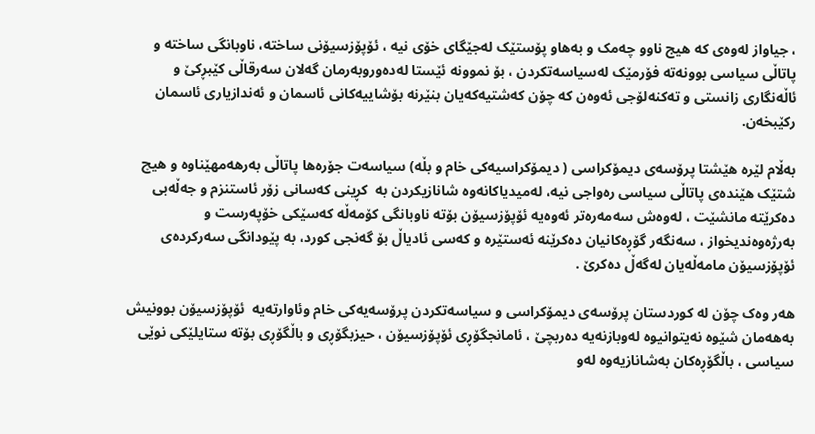، جیاواز لەوەی کە هیج ناوو چەمک و بەهاو پۆستێک لەجێگای خۆی نیە ، ئۆپۆزسیۆنی ساختە، ناوبانگی ساختە و پاتاڵی سیاسی بوونەتە فۆرمێک لەسیاسەتکردن ، بۆ نموونە ئێستا لەدەوروبەرمان گەلان سەرقاڵی کێبڕكێ و ئاڵەنگاری زانستی و تەکنەلۆجی ئەوەن کە چۆن کەشتیەکەیان بنێرنە بۆشاییەکانی ئاسمان و ئەندازیاری ئاسمان رکێبخەن.

بەڵام لێرە هێشتا پرۆسەی دیمۆکراسی ( دیمۆکراسیەکی خام و بڵە) سیاسەت جۆرەها پاتاڵی بەرهەمهێناوە و هیچ شتێک هێندەی پاتاڵی سیاسی رەواجی نیە، لەمیدیاکانەوە شانازیکردن بە  کڕینی کەسانی زۆر ئاستنزم و جەڵەبی دەکرێتە مانشێت ، لەوەش سەمەرەتر ئەوەیە ئۆپۆزسیۆن بۆتە ناوبانگی کۆمەڵە کەسێکی خۆپەرست و بەرژەوەندیخواز ، سەنگەر گۆڕەکانیان دەکرێنە ئەستێرە و کەسی ئادیاڵ بۆ گەنجی کورد، بە پێودانگی سەرکردەی ئۆپۆزسیۆن مامەڵەیان لەگەڵ دەکرێ .

هەر وەک چۆن لە کوردستان پرۆسەی دیمۆکراسی و سیاسەتکردن پرۆسەیەکی خام وئاوارتەیە  ئۆپۆزسیۆن بوونیش بەهەمان شێوە نەیتوانیوە لەوبازنەیە دەربچێ ، ئامانجگۆڕی ئۆپۆزسیۆن ، حیزبگۆڕی و باڵگۆڕی بۆتە ستایلێکی نوێی سیاسی ، باڵگۆڕەکان بەشانازیەوە لەو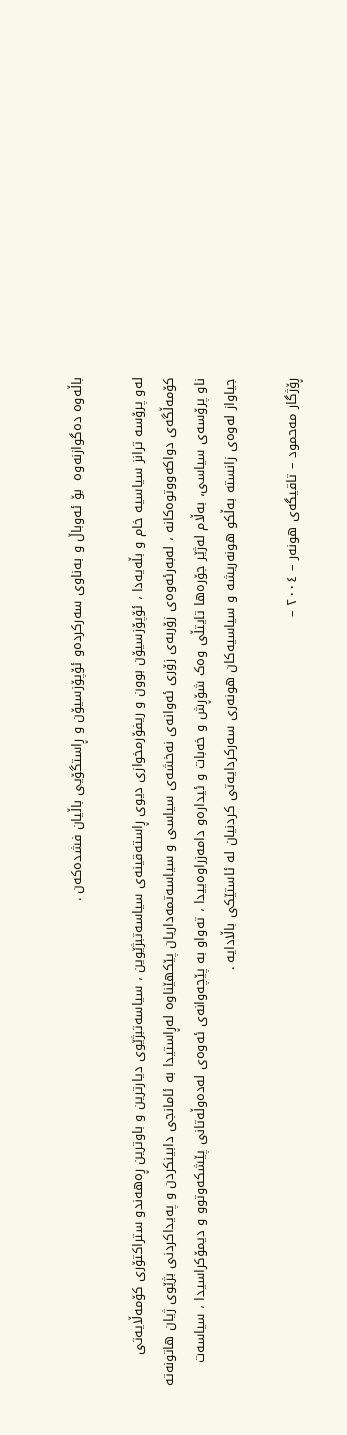باڵەوە دەگوازنەوە  بۆ ئەوباڵ و بەناوی سەرکردەو ئۆپۆزسیۆن و ڕاستگۆیی باڵیان فشدەکەن .

لەو پرۆسە ترانز سیاسیە خام و بڵەیه‌دا ، ئۆپۆزسیۆن بوون و ریفۆرمخوازی دیوی ڕاستەقینەی سیاسەتبژێوین ، سیاسەتبژێوی دیارترین و باوترین ڕەهەندو ستراکتۆری کۆمەڵایەتی کۆمەڵگەی دواکەووتوەکانە ، لەبەرئەوەی زۆربەی زۆری ئەوانەی نەخشەی سیاسی و سیاسەتمەداریان پێکهێناوە لەڕاستیدا بە ئامانجی دابینکردن و پەیداکردنی بژێوی ژیان هاتونەتە ناو پرۆسەی سیاسی، بەڵام لەژێر جۆرەها تایتڵی وەک شۆڕش و خەبات و ئیدارەو دامەزراوەییدا ، تەواو بە پێچەوانەی ئەوەی لەدەوڵەتانی پێشکەوتوو و دیمۆکراسیدا ، سیاسەت جیاواز لەوەی زانستە بەڵکو هونەریشە و سیاسیەکان هونەری سەرکردایەتی کردنیان لە ئاستێکی باڵادایە .

ڕۆژگار مەحمود – تاقیگەی هونەر – ٢٠٠٤ –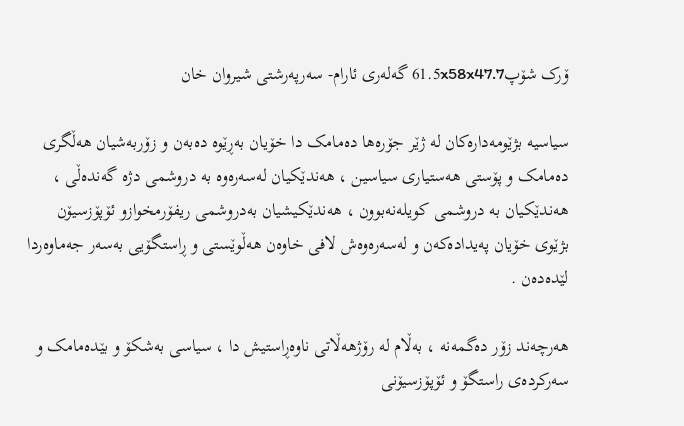ۆرک شۆپ61.5x58x47.7 گەلەری ئارام- سەرپەرشتی شیروان خان

سیاسیە بژێومەدارەکان لە ژێر جۆرەها دەمامک دا خۆیان بەڕێوە دەبەن و زۆربەشیان هەڵگری دەمامک و پۆستی هەستیاری سیاسین ، هەندێکیان لەسەرەوە بە دروشمی دژە گەندەڵی ، هەندێکیان بە دروشمی کویلەنەبوون ، هەندێکیشیان بەدروشمی ریفۆرمخوازو ئۆپۆزسیۆن بژێوی خۆیان پەیدادەکەن و لەسەرەوەش لافی خاوەن هەڵوێستی و ڕاستگۆیی بەسەر جەماوەردا لێدەدەن .

هەرچەند زۆر دەگمەنە ، بەڵام لە رۆژهەڵاتی ناوەڕاستیش دا ، سیاسی بەشکۆ و بێدەمامک و سەرکردەی راستگۆ و ئۆپۆزسیۆنی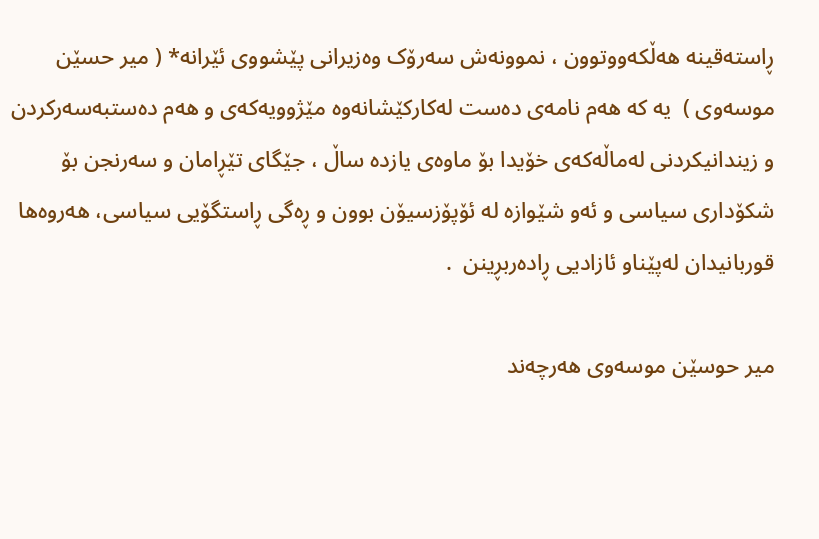ڕاستەقینە هەڵکەووتوون ، نموونەش سەرۆک وەزیرانی پێشووی ئێرانە* ( میر حسێن موسه‌وی )  یە کە هەم نامەی دەست لەکارکێشانەوە مێژوویەکەی و هەم دەستبەسەرکردن و زیندانیکردنی لەماڵەکەی خۆیدا بۆ ماوەی یازدە ساڵ ، جێگای تێڕامان و سەرنجن بۆ شکۆداری سیاسی و ئەو شێوازە لە ئۆپۆزسیۆن بوون و ڕەگی ڕاستگۆیی سیاسی، هەروەها قوربانیدان لەپێناو ئازادیی ڕادەربڕینن  .

میر حوسێن موسه‌وی هەرچەند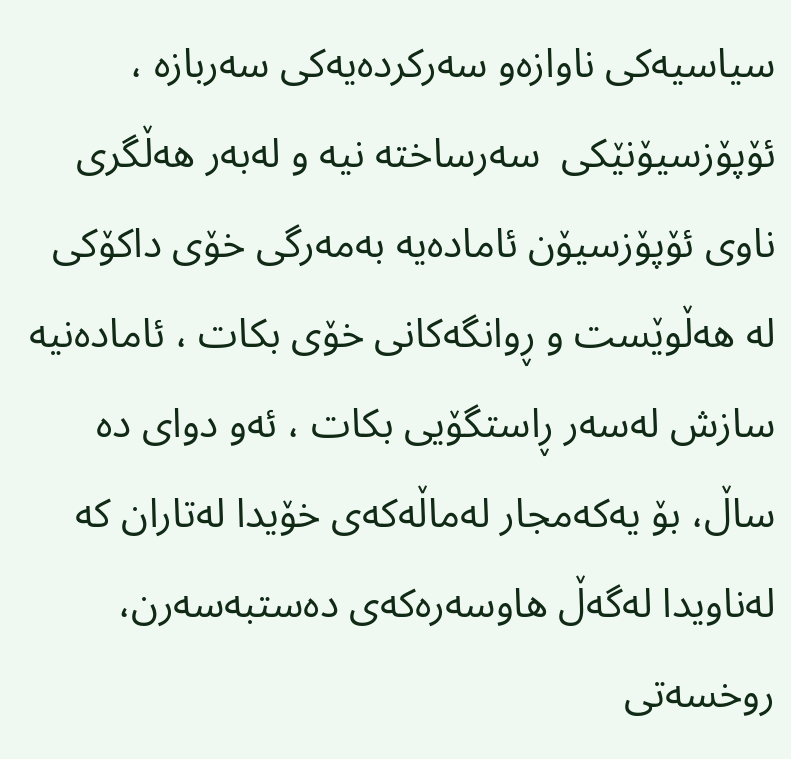سیاسیەکی ناوازەو سەرکردەیەکی سەربازە ، ئۆپۆزسیۆنێکی  سەرساختە نیە و لەبەر هەڵگری ناوی ئۆپۆزسیۆن ئامادەیە بەمەرگی خۆی داکۆکی لە هەڵوێست و ڕوانگەکانی خۆی بکات ، ئامادەنیە سازش لەسەر ڕاستگۆیی بکات ، ئەو دوای دە ساڵ، بۆ یەکەمجار لەماڵەکەی خۆیدا لەتاران کە لەناویدا لەگەڵ هاوسەرەکەی دەستبەسەرن، روخسەتی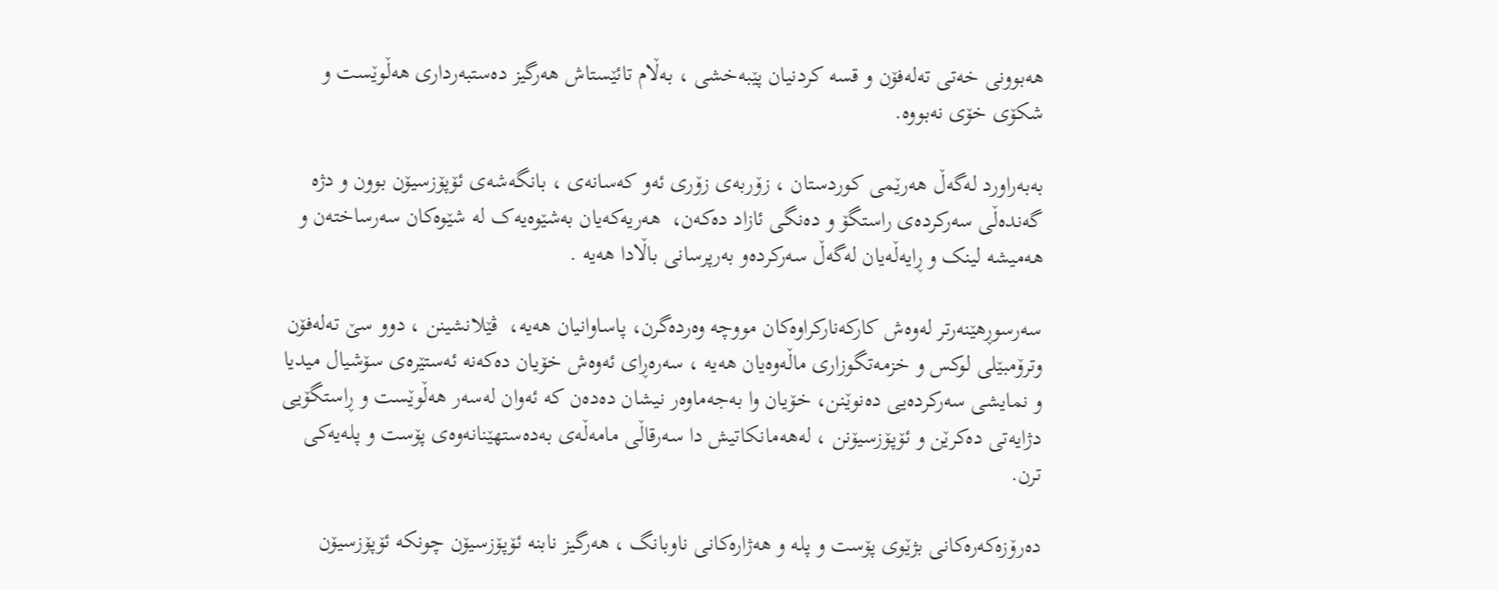هەبوونی خەتی تەلەفۆن و قسە کردنیان پێبەخشی ، بەڵام تائێستاش هەرگیز دەستبەرداری هەڵوێست و شکۆی خۆی نەبووە.

بەبەراورد لەگەڵ هەرێمی کوردستان ، زۆربەی زۆری ئەو کەسانەی ، بانگەشەی ئۆپۆزسیۆن بوون و دژە گەندەڵی سەرکردەی راستگۆ و دەنگی ئازاد دەکەن،  هەریەکه‌یان بەشێوەیەک لە شێوەکان سەرساختەن و هەمیشە لینک و ڕایەڵەیان لەگەڵ سەرکردەو بەرپرسانی باڵادا هەیە .

سەرسوڕهێنەرتر لەوەش کارکەنارکراوەکان مووچە وەردەگرن، پاساوانیان هەیە،  ڤێلانشینن ، دوو سێ تەلەفۆن وترۆمبێلی لوکس و خزمەتگوزاری ماڵەوەیان هەیە ، سەرەڕای ئەوەش خۆیان دەکەنە ئەستێرەی سۆشیال میدیا و نمایشی سەرکردەیی دەنوێنن، خۆیان وا بەجەماوەر نیشان دەدەن كه‌ ئەوان لەسەر هەڵوێست و ڕاستگۆیی دژایەتی دەکرێن و ئۆپۆزسیۆنن ، لەهەمانکاتیش دا سەرقاڵی مامەڵەی بەدەستهێنانەوەی پۆست و پلەیەکی ترن.

دەرۆزەکەرەکانی بژێوی پۆست و پلە و هەژارەکانی ناوبانگ ، هەرگیز نابنە ئۆپۆزسیۆن چونکە ئۆپۆزسیۆن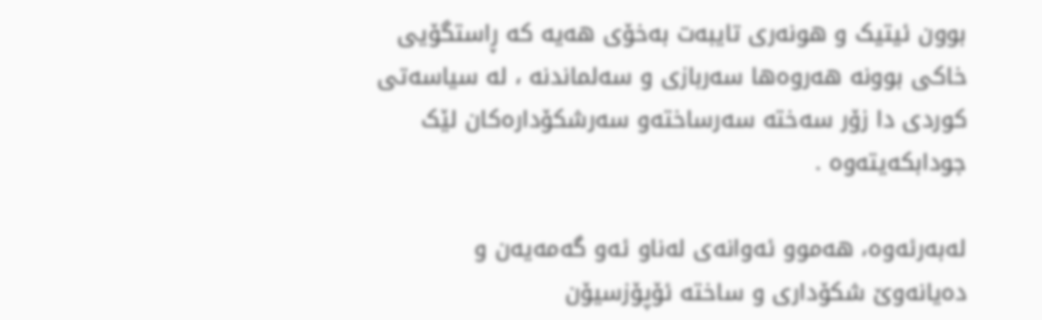بوون ئیتیک و هونەری تایبەت بەخۆی هەیە کە ڕاستگۆیی خاکی بوونە هەروەها سەربازی و سەلماندنە ، لە سیاسەتی کوردی دا زۆر سەختە سەرساختەو سەرشکۆدارەکان لێک جودابکەیتەوە .

لەبەرئەوە، هەموو ئەوانەی لەناو ئەو گەمەیەن و دەیانەوێ شکۆداری و ساختە ئۆپۆزسیۆن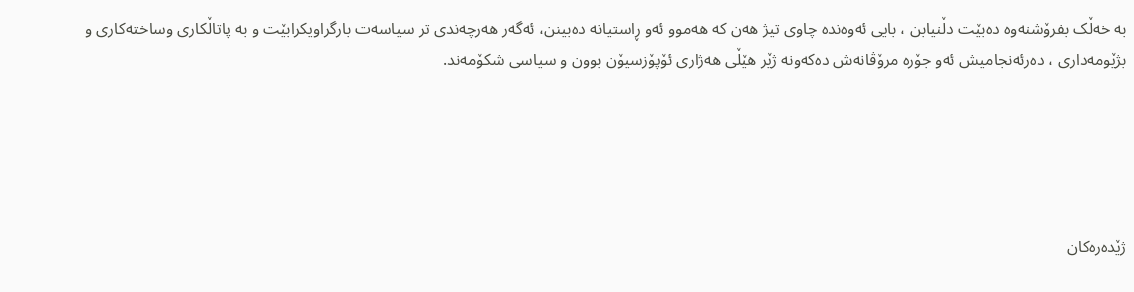بە خەڵک بفرۆشنەوە دەبێت دڵنیابن ، بایی ئەوەندە چاوی تیژ هەن کە هەموو ئەو ڕاستیانە دەبینن، ئەگەر هەرچەندی تر سیاسەت بارگراویکرابێت و بە پاتاڵکاری وساختەکاری و بژێومەداری ، دەرئەنجامیش ئەو جۆرە مرۆڤانەش دەکەونە ژێر هێڵی هەژاری ئۆپۆزسیۆن بوون و سیاسی شکۆمەند.





ژێدەرەکان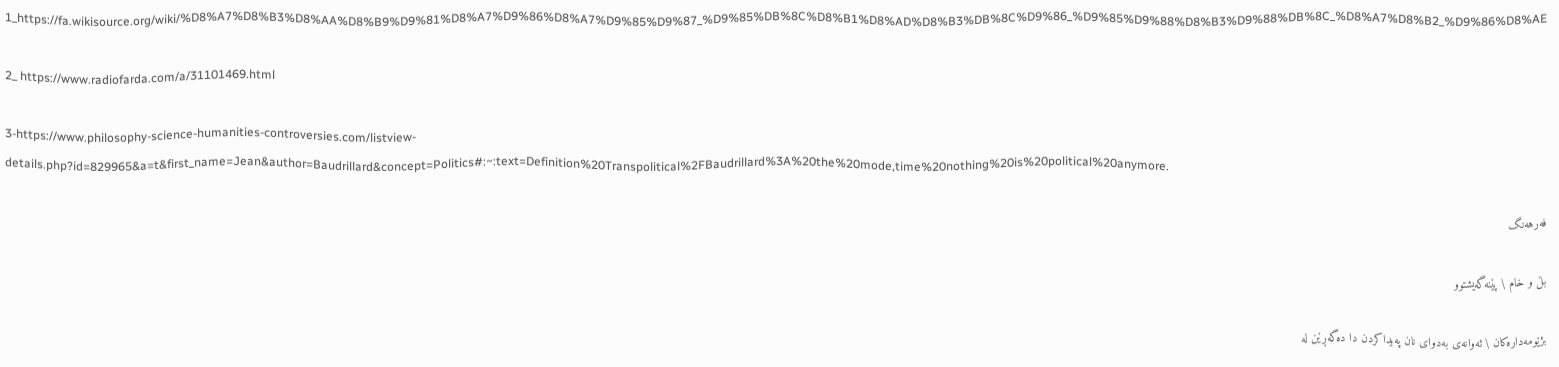1_https://fa.wikisource.org/wiki/%D8%A7%D8%B3%D8%AA%D8%B9%D9%81%D8%A7%D9%86%D8%A7%D9%85%D9%87_%D9%85%DB%8C%D8%B1%D8%AD%D8%B3%DB%8C%D9%86_%D9%85%D9%88%D8%B3%D9%88%DB%8C_%D8%A7%D8%B2_%D9%86%D8%AE

2_ https://www.radiofarda.com/a/31101469.html

3-https://www.philosophy-science-humanities-controversies.com/listview-details.php?id=829965&a=t&first_name=Jean&author=Baudrillard&concept=Politics#:~:text=Definition%20Transpolitical%2FBaudrillard%3A%20the%20mode,time%20nothing%20is%20political%20anymore.

فەرهەنگ

بڵ و خام \ پێنەگەیشتوو

بژێومەدارەکان \ ئەوانەی بەدوای نان پەیداکردن دا دەگەڕێن لە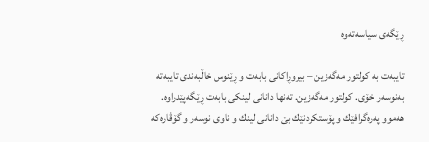ڕێگەی سیاسەتەوە

تایبه‌ت به‌ كولتور مه‌گه‌زین – بیروڕاكانی بابه‌ت و ڕێنوس خاڵبه‌ندی تایبه‌ته‌ به‌نوسه‌ر خۆی. كولتور مه‌گه‌زین. ته‌نها دانانی لینكی بابه‌ت ڕێگه‌پێدراوه‌. هه‌موو په‌ره‌گرافێك و پۆستكردنێك بێ دانانی لینك و ناوی نوسه‌ر و گۆڤاره‌كه‌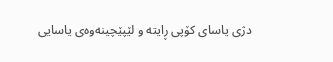دژی یاسای كۆپی ڕایته‌ و لێپێچینه‌وه‌ی یاسایی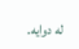له‌ دوایه‌.